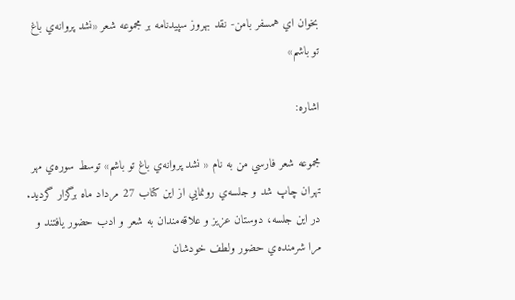بخوان اي همسفر بامن- نقد بهروز سپيدنامه بر مجموعه شعر «نشد پروانه‌ي باغ تو باشم»

اشاره:

مجموعه شعر فارسي من به نام « نشد پروانه‌ي باغ تو باشم» توسط سوره‌ي مهر تهران چاپ شد و جلسه‌ي رونمايي از اين كتاب 27 مرداد ماه برگزار گرديد. در اين جلسه، دوستان عزيز و علاقه‌مندان به شعر و ادب حضور يافتند و مرا شرمنده‌ي حضور ولطف خودشان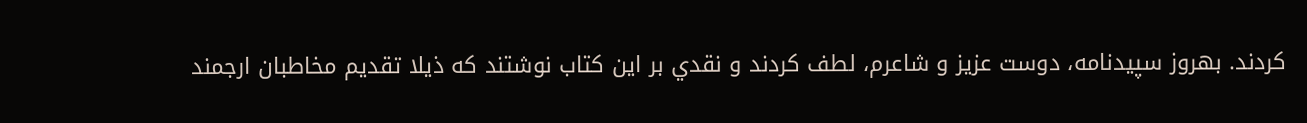كردند. بهروز سپيدنامه، دوست عزيز و شاعرم، لطف كردند و نقدي بر اين كتاب نوشتند كه ذيلا تقديم مخاطبان ارجمند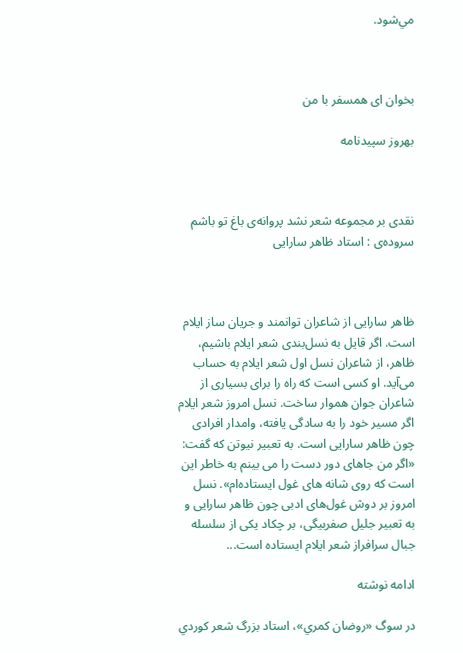مي‌شود.



بخوان ای همسفر با من

بهروز سپیدنامه



نقدی بر مجموعه شعر نشد پروانه‌ی باغ تو باشم  سروده‌ی : استاد ظاهر سارایی



ظاهر سارایی از شاعران توانمند و جریان ساز ایلام است. اگر قایل به نسل‌بندی شعر ایلام باشیم، ظاهر، از شاعران نسل اول شعر ایلام به حساب می‌آید. او کسی است که راه را برای بسیاری از شاعران جوان هموار ساخت. نسل امروز شعر ایلام اگر مسیر خود را به سادگی یافته، وامدار افرادی چون ظاهر سارایی است. به تعبیر نیوتن که گفت: «اگر من جاهای دور دست را می بینم به خاطر این است که روی شانه های غول ایستاده‌ام». نسل امروز بر دوش غول‌های ادبی چون ظاهر سارایی و به تعبیر جلیل صفربیگی، بر چکاد یکی از سلسله جبال سرافراز شعر ایلام ایستاده است...

ادامه نوشته

در سوگ «روضان كمري»، استاد بزرگ شعر كوردي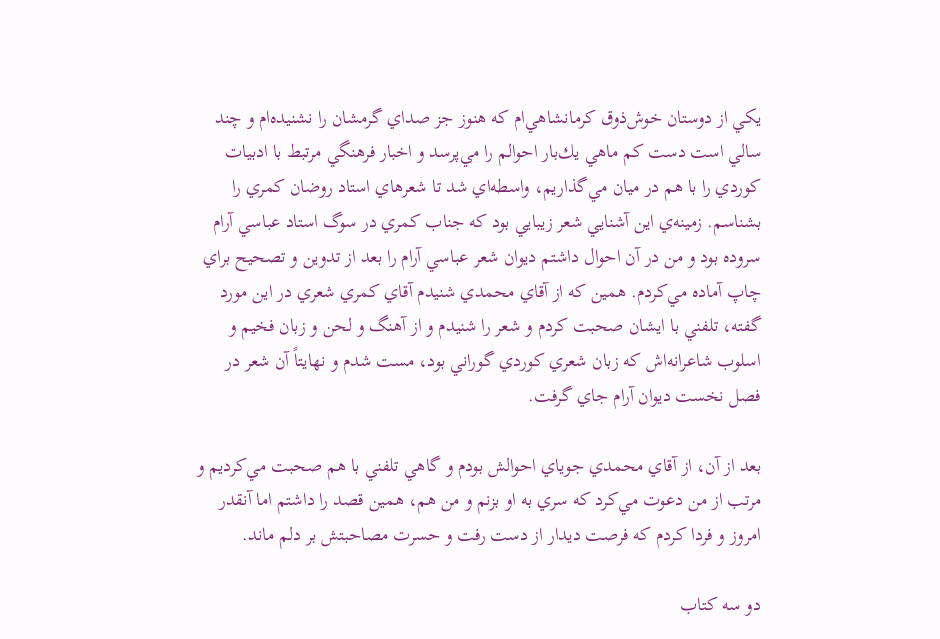يكي از دوستان خوش‌ذوق كرمانشاهي‌ام كه هنوز جز صداي گرمشان را نشنيده‌ام و چند سالي است دست كم ماهي يك‌بار احوالم را مي‌پرسد و اخبار فرهنگي مرتبط با ادبيات كوردي را با هم در ميان مي‌گذاريم، واسطه‌اي شد تا شعرهاي استاد روضان كمري را بشناسم. زمينه‌ي اين آشنايي شعر زيبايي بود كه جناب كمري در سوگ استاد عباسي آرام سروده بود و من در آن احوال داشتم ديوان شعر عباسي آرام را بعد از تدوين و تصحيح براي چاپ آماده مي‌كردم. همين كه از آقاي محمدي شنيدم آقاي كمري شعري در اين مورد گفته، تلفني با ايشان صحبت كردم و شعر را شنيدم و از آهنگ و لحن و زبان فخيم و اسلوب شاعرانه‌اش كه زبان شعري كوردي گوراني بود، مست شدم و نهايتاً آن شعر در فصل نخست ديوان آرام جاي گرفت.

بعد از آن، از آقاي محمدي جوياي احوالش بودم و گاهي تلفني با هم صحبت مي‌كرديم و مرتب از من دعوت مي‌كرد كه سري به او بزنم و من هم، همين قصد را داشتم اما آنقدر امروز و فردا كردم كه فرصت ديدار از دست رفت و حسرت مصاحبتش بر دلم ماند.

دو سه كتاب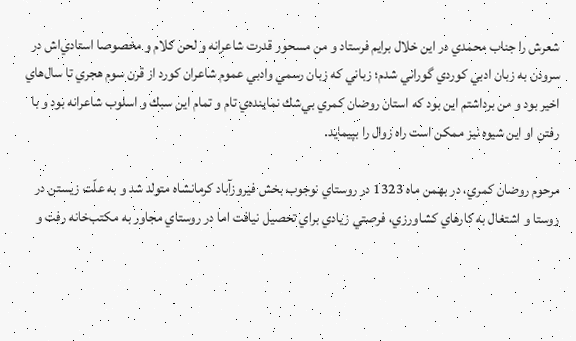شعرش را جناب محمدي در اين خلال برايم فرستاد و من مسحور قدرت شاعرانه و لحن كلام و مخصوصا استادي‌اش در سرودن به زبان ادبي كوردي گوراني شدم؛ زباني كه زبان رسمي وادبي عموم شاعران كورد از قرن سوم هجري تا سال‌هاي اخير بود و من برداشتم اين بود كه استان روضان كمري بي‌شك نماينده‌ي تام و تمام اين سبك و اسلوب شاعرانه بود و با رفتن او اين شيوه نيز ممكن است راه زوال را بپيمايد.

مرحوم روضان كمري، در بهمن ماه 1323 در روستاي نوجوب بخش فيروزآباد كرمانشاه متولد شد و به علّت زيستن در روستا و اشتغال به كارهاي كشاورزي، فرصتي زيادي براي تحصيل نيافت اما در روستاي مجاور به مكتب‌خانه رفت و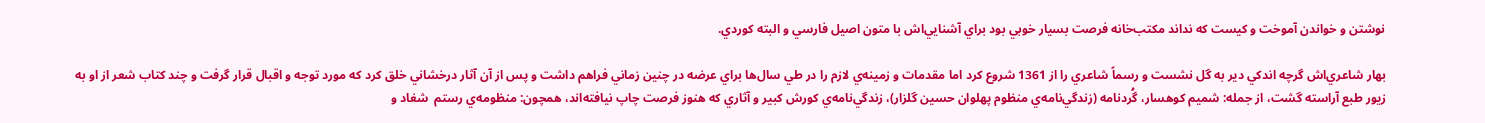نوشتن و خواندن آموخت و كيست كه نداند مكتب‌خانه فرصت بسيار خوبي بود براي آشنايي‌اش با متون اصيل فارسي و البته كوردي.

بهار شاعري‌اش گرچه اندكي دير به گل نشست و رسماً شاعري را از 1361 شروع كرد اما مقدمات و زمينه‌ي لازم را در طي سال‌ها براي عرضه در چنين زماني فراهم داشت و پس از آن آثار درخشاني خلق كرد كه مورد توجه و اقبال قرار گرفت و چند كتاب شعر از او به زيور طبع آراسته گشت، از جمله: شميم كوهسار، گُردنامه (زندگي‌نامه‌ي منظوم پهلوان حسين گلزار)، زندگي‌نامه‌ي كورش كبير و آثاري كه هنوز فرصت چاپ نيافته‌اند، همچون: منظومه‌ي رستم  شغاد و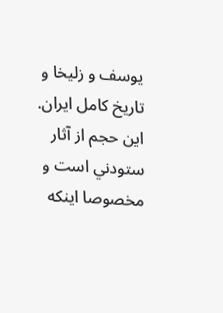يوسف و زليخا و تاريخ كامل ايران. اين حجم از آثار ستودني است و مخصوصا اينكه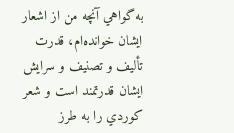به گواهي آنچه من از اشعار ايشان خوانده‌ام، قدرت تأليف و تصنيف و سرايش ايشان قدرتمند است و شعر كوردي را به طرز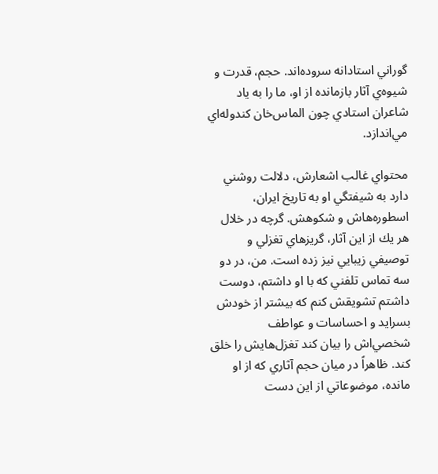گوراني استادانه سروده‌اند. حجم، قدرت و شيوه‌ي آثار بازمانده از او،‌ ما را به ياد شاعران استادي چون الماس‌خان كندوله‌اي مي‌اندازد.

محتواي غالب اشعارش، دلالت روشني دارد به شيفتگي او به تاريخ ايران، اسطوره‌هاش و شكوهش. گرچه در خلال هر يك از اين آثار، گريزهاي تغزلي و توصيفي زيبايي نيز زده است. من، در دو سه تماس تلفني كه با او داشتم، دوست داشتم تشويقش كنم كه بيشتر از خودش بسرايد و احساسات و عواطف شخصي‌اش را بيان كند تغزل‌هايش را خلق كند. ظاهراً در ميان حجم آثاري كه از او مانده، موضوعاتي از اين دست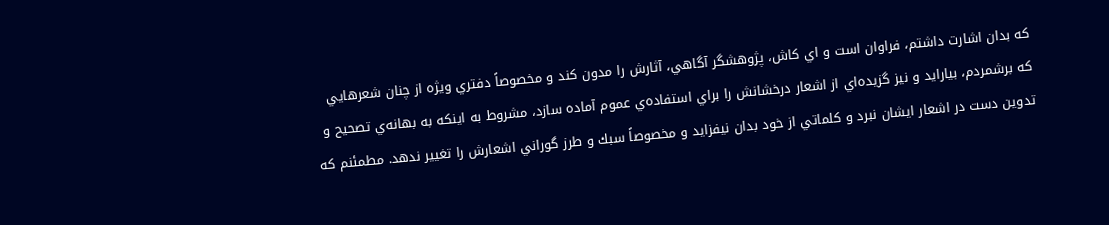كه بدان اشارت داشتم، فراوان است و اي كاش، پژوهشگر آگاهي، آثارش را مدون كند و مخصوصاً دفتري ويژه از چنان شعرهايي كه برشمردم، بيارايد و نيز گزيده‌اي از اشعار درخشانش را براي استفاده‌ي عموم آماده سازد، مشروط به اينكه به بهانه‌ي تصحيح و تدوين دست در اشعار ايشان نبرد و كلماتي از خود بدان نيفزايد و مخصوصاً سبك و طرز گوراني اشعارش را تغيير ندهد. مطمئنم كه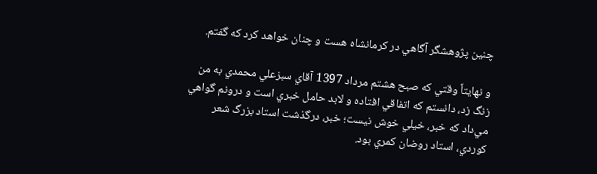چنين پژوهشگر آگاهي در كرمانشاه هست و چنان خواهد كرد كه گفتم.

و نهايتاً وقتي كه صبح هشتم مرداد 1397 آقاي سبزعلي محمدي به من زنگ زد، دانستم كه اتفاقي افتاده و لابد حامل خبري است و درونم گواهي مي‌داد كه خبر، خيلي خوش نيست؛ خبر، درگذشت استاد بزرگ شعر كوردي، استاد روضان كمري بود.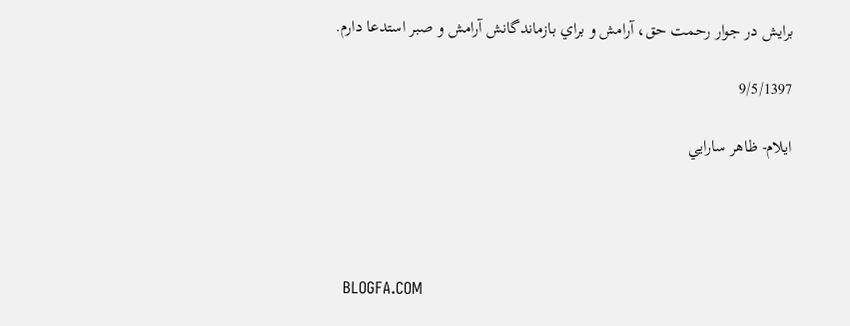برايش در جوار رحمت حق، آرامش و براي بازماندگانش آرامش و صبر استدعا دارم.

9/5/1397

ايلام- ظاهر سارايي




  BLOGFA.COM